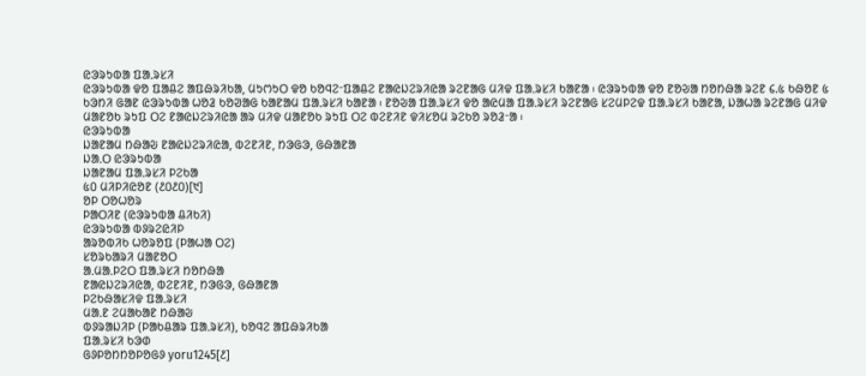ᱭᱳᱨᱩᱵᱟ ᱯᱟᱹᱨᱥᱤ
ᱭᱳᱨᱩᱵᱟ ᱫᱚ ᱯᱟᱪᱮ ᱟᱯᱷᱨᱤᱠᱟ, ᱢᱩᱬᱩᱛ ᱫᱚ ᱠᱚᱧᱮᱼᱯᱟᱪᱮ ᱱᱟᱭᱡᱮᱨᱤᱭᱟ ᱨᱮᱱᱟᱜ ᱢᱤᱫ ᱯᱟᱹᱨᱥᱤ ᱠᱟᱱᱟ ᱾ ᱭᱳᱨᱩᱵᱟ ᱫᱚ ᱱᱚᱶᱟ ᱴᱚᱴᱷᱟ ᱨᱮᱱ ᱔.᱕ ᱠᱷᱚᱱ ᱕ ᱠᱳᱴᱤ ᱜᱟᱱ ᱭᱳᱨᱩᱵᱟ ᱦᱚᱲ ᱠᱚᱣᱟᱜ ᱠᱟᱱᱟᱢ ᱯᱟᱹᱨᱥᱤ ᱠᱟᱱᱟ ᱾ ᱱᱚᱶᱟ ᱯᱟᱹᱨᱥᱤ ᱫᱚ ᱟᱭᱢᱟ ᱯᱟᱹᱨᱥᱤ ᱨᱮᱱᱟᱜ ᱥᱮᱢᱞᱮᱫ ᱯᱟᱹᱨᱥᱤ ᱠᱟᱱᱟ, ᱡᱟᱦᱟ ᱨᱮᱱᱟᱜ ᱢᱤᱫ ᱢᱟᱱᱚᱠ ᱨᱩᱯ ᱛᱮ ᱱᱟᱭᱡᱮᱨᱤᱭᱟ ᱟᱨ ᱢᱤᱫ ᱢᱟᱱᱚᱠ ᱨᱩᱯ ᱛᱮ ᱵᱮᱱᱤᱱ ᱫᱤᱥᱚᱢ ᱨᱮᱠᱚ ᱨᱚᱲᱼᱟ ᱾
ᱭᱳᱨᱩᱵᱟ
ᱡᱟᱱᱟᱢ ᱴᱷᱟᱶ ᱱᱟᱭᱡᱮᱨᱤᱭᱟ, ᱵᱮᱱᱤᱱ, ᱴᱳᱜᱳ, ᱜᱷᱟᱱᱟ
ᱡᱟᱹᱛ ᱭᱳᱨᱩᱵᱟ
ᱡᱟᱱᱟᱢ ᱯᱟᱹᱨᱥᱤ ᱞᱮᱠᱟ
᱕᱐ ᱢᱤᱞᱤᱭᱚᱱ (᱒᱐᱒᱐)[᱑]
ᱚᱞ ᱛᱚᱦᱚᱨ
ᱞᱟᱛᱤᱱ (ᱭᱳᱨᱩᱵᱟ ᱪᱤᱠᱤ)
ᱭᱳᱨᱩᱵᱟ ᱵᱽᱨᱮᱭᱤᱞ
ᱟᱨᱚᱵᱤᱠ ᱦᱚᱨᱚᱯ (ᱞᱟᱦᱟ ᱛᱮ)
ᱥᱚᱨᱠᱟᱨᱤ ᱢᱟᱱᱚᱛ
ᱟᱹᱢᱟᱹᱞᱮᱛ ᱯᱟᱹᱨᱥᱤ ᱴᱚᱴᱷᱟ
ᱱᱟᱭᱡᱮᱨᱤᱭᱟ, ᱵᱮᱱᱤᱱ, ᱴᱳᱜᱳ, ᱜᱷᱟᱱᱟ
ᱞᱮᱠᱷᱟᱥᱤᱫ ᱯᱟᱹᱨᱥᱤ
ᱢᱟᱹᱱ ᱮᱢᱟᱠᱟᱱ ᱴᱷᱟᱶ
ᱵᱽᱨᱟᱡᱤᱞ (ᱞᱟᱠᱪᱟᱨ ᱯᱟᱹᱨᱥᱤ), ᱠᱚᱧᱮ ᱟᱯᱷᱨᱤᱠᱟ
ᱯᱟᱹᱨᱥᱤ ᱠᱳᱰ
ᱜᱽᱞᱚᱴᱴᱚᱞᱚᱜᱽ yoru1245[᱒]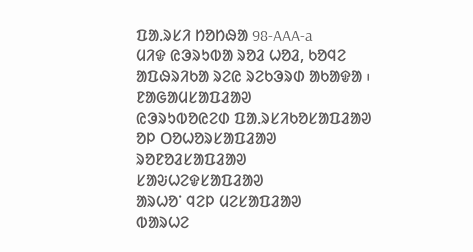ᱯᱟᱹᱨᱥᱤ ᱴᱚᱴᱷᱟ 98-AAA-a
ᱢᱤᱫ ᱭᱳᱨᱩᱵᱟ ᱨᱚᱲ ᱦᱚᱲ, ᱠᱚᱧᱮ ᱟᱯᱷᱨᱤᱠᱟ ᱨᱮᱭ ᱨᱮᱠᱳᱨᱰ ᱟᱠᱟᱫᱟ ᱾
ᱱᱟᱜᱟᱢᱥᱟᱯᱲᱟᱣ
ᱭᱳᱨᱩᱵᱚᱭᱮᱰ ᱯᱟᱹᱨᱥᱤᱠᱚᱥᱟᱯᱲᱟᱣ
ᱚᱞ ᱛᱚᱦᱚᱨᱥᱟᱯᱲᱟᱣ
ᱨᱚᱱᱚᱲᱥᱟᱯᱲᱟᱣ
ᱥᱟᱶᱦᱮᱫᱥᱟᱯᱲᱟᱣ
ᱟᱨᱦᱚᱸ ᱧᱮᱞ ᱢᱮᱥᱟᱯᱲᱟᱣ
ᱵᱟᱨᱦᱮ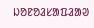ᱡᱚᱱᱚᱲᱥᱟᱯᱲᱟᱣ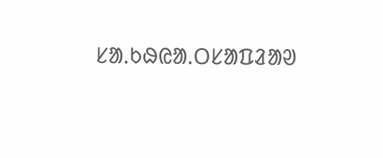ᱥᱟᱹᱠᱷᱭᱟᱹᱛᱥᱟᱯᱲᱟᱣ